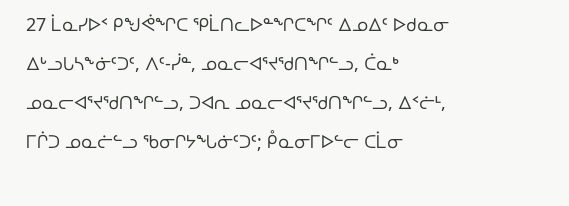27 ᒫᓇᓯᐅᑉ ᑭᖑᕚᖏᑕ ᕿᒫᑎᓚᐅᓐᖏᑕᖏᑦ ᐃᓄᐃᑦ ᐅᑯᓇᓂ ᐃᒡᓗᒐᓴᖕᓃᑦᑐᑦ, ᐱᑦ-ᓰᓐ, ᓄᓇᓕᐊᕐᔪᖁᑎᖏᓪᓗ, ᑖᓇᒃ ᓄᓇᓕᐊᕐᔪᖁᑎᖏᓪᓗ, ᑐᐊᕆ ᓄᓇᓕᐊᕐᔪᖁᑎᖏᓪᓗ, ᐃᑉᓖᒻ, ᒥᒌᑐ ᓄᓇᓖᓪᓗ ᖃᓂᒋᔭᖓᓃᑦᑐᑦ; ᑬᓇᓂᒥᐅᓪᓕ ᑕᒫᓂ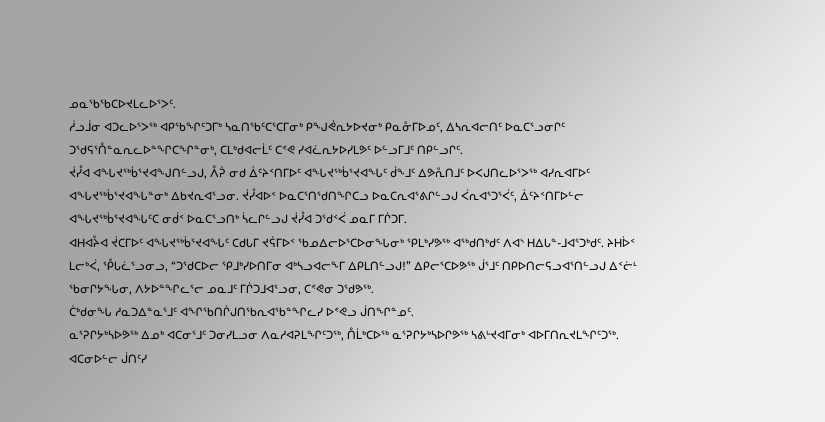ᓄᓇᖃᖃᑕᐅᔪᒪᓚᐅᕐᐳᑦ.
ᓲᓗᒨᓂ ᐊᑐᓚᐅᕐᐳᖅ ᐊᑭᖃᖏᑦᑐᒥᒃ ᓴᓇᑎᖃᑦᑕᕐᑕᒥᓂᒃ ᑭᖑᕚᕆᔭᐅᔪᓂᒃ ᑭᓇᓁᒥᐅᓄᑦ, ᐃᓴᕆᐊᓕᑎᑦ ᐅᓇᑕᕐᓗᓂᒋᑦ ᑐᖁᕋᕐᑍᓐᓇᕆᓚᐅᓐᖏᑕᖏᓐᓂᒃ, ᑕᒪᒃᑯᐊᓕᒫᑦ ᑕᕝᕙ ᓯᐊᓛᕆᔭᐅᓯᒪᕗᑦ ᐅᓪᓗᒥᒧᑦ ᑎᑭᓪᓗᒋᑦ.
ᔫᓮᐊ ᐊᖓᔪᖅᑳᕐᔪᐊᖑᑎᓪᓗᒍ, ᐰᕉ ᓂᑯ ᐄᑦᔨᑉᑎᒥᐅᑦ ᐊᖓᔪᖅᑳᕐᔪᐊᖓᑦ ᑰᖕᒧᑦ ᐃᕗᕅᑎᒧᑦ ᐅᐸᒍᑎᓚᐅᕐᐳᖅ ᐊᓯᕆᐊᒥᐅᑦ ᐊᖓᔪᖅᑳᕐᔪᐊᖓᓐᓂᒃ ᐃᑲᔪᕆᐊᕐᓗᓂ. ᔫᓮᐊᐅᑉ ᐅᓇᑕᕐᑎᖁᑎᖏᑕᓗ ᐅᓇᑕᕆᐊᕐᕕᒋᓪᓗᒍ ᐹᕆᐊᕐᑐᕐᐹᑦ, ᐄᑦᔨᑉᑎᒥᐅᓪᓕ ᐊᖓᔪᖅᑳᕐᔪᐊᖓᑦᑕ ᓂᑰᑉ ᐅᓇᑕᕐᓗᑎᒃ ᓵᓚᒋᓪᓗᒍ ᔫᓮᐊ ᑐᖁᑉᐹ ᓄᓇᒥ ᒥᒌᑐᒥ.
ᐊᕼᐊᔧᐊ ᔫᑕᒥᐅᑦ ᐊᖓᔪᖅᑳᕐᔪᐊᖓᑦ ᑕᑯᒐᒥ ᔪᕌᒥᐅᑉ ᖃᓄᐃᓕᐅᕐᑕᐅᓂᖓᓂᒃ ᕿᒪᒃᓯᕗᖅ ᐊᖅᑯᑎᒃᑯᑦ ᐱᐊᔅ ᕼᐃᒐᓐ-ᒧᐊᕐᑐᒃᑯᑦ. ᔨᕼᐆᑉ ᒪᓕᒃᐹ, ᕾᒐᓛᕐᓗᓂᓗ, “ᑐᖁᑕᐅᓕ ᕿᒧᒃᓯᐅᑎᒥᓂ ᐊᒃᓴᓗᐊᓕᖕᒥ ᐃᑭᒪᑎᓪᓗᒍ!” ᐃᑭᓕᕐᑕᐅᕗᖅ ᒎᕐᒧᑦ ᑎᑭᐅᑎᓕᕋᓗᐊᕐᑎᓪᓗᒍ ᐃᑉᓖᒻ ᖃᓂᒋᔭᖓᓂ, ᐱᔭᐅᓐᖏᓚᕐᓕ ᓄᓇᒧᑦ ᒥᒌᑐᒧᐊᕐᓗᓂ, ᑕᕝᕙᓂ ᑐᖁᕗᖅ.
ᑖᒃᑯᓂᖓ ᓱᓇᑐᐃᓐᓇᕐᒧᑦ ᐊᖏᖃᑎᒌᒍᑎᖃᕆᐊᖃᓐᖏᓚᓯ ᐅᕝᕙᓗ ᒎᑎᖏᓐᓄᑦ.
ᓇᕐᕈᒋᔭᒃᓴᐅᕗᖅ ᐃᓄᒃ ᐊᑕᓂᕐᒧᑦ ᑐᓂᓯᒪᓗᓂ ᐱᓇᓱᐊᕈᒪᖏᑦᑐᖅ, ᑍᒫᒃᑕᐅᖅ ᓇᕐᕈᒋᔭᒃᓴᐅᒋᕗᖅ ᓴᕕᒡᔪᐊᒥᓂᒃ ᐊᐅᒥᑎᕆᔪᒪᖏᑦᑐᖅ.
ᐊᑕᓂᐅᓪᓕ ᒎᑎᑦᓯ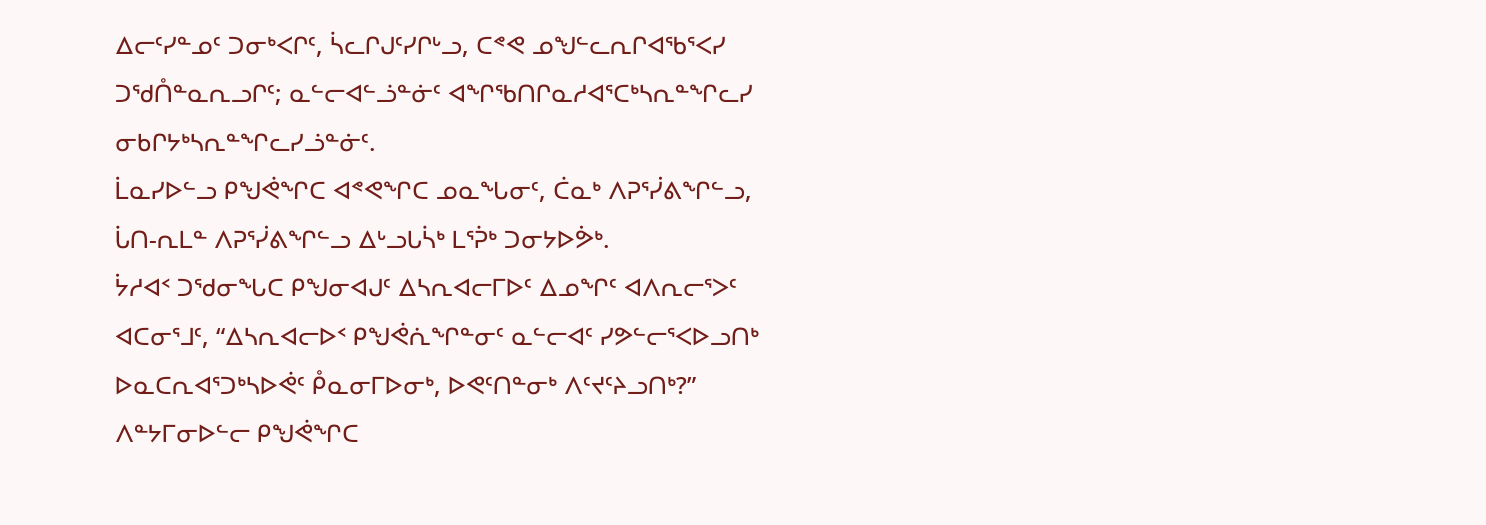ᐃᓕᑦᓯᓐᓄᑦ ᑐᓂᒃᐸᒋᑦ, ᓵᓚᒋᒍᑦᓯᒋᒡᓗ, ᑕᕝᕙ ᓄᖑᓪᓚᕆᒋᐊᖃᕐᐸᓯ ᑐᖁᑍᓐᓇᕆᓗᒋᑦ; ᓇᓪᓕᐊᓪᓘᓐᓃᑦ ᐊᖏᖃᑎᒋᓇᓱᐊᕐᑕᒃᓴᕆᓐᖏᓚᓯ ᓂᑲᒋᔭᒃᓴᕆᓐᖏᓚᓯᓘᓐᓃᑦ.
ᒫᓇᓯᐅᓪᓗ ᑭᖑᕚᖏᑕ ᐊᕝᕙᖏᑕ ᓄᓇᖓᓂᑦ, ᑖᓇᒃ ᐱᕈᕐᓰᕕᖏᓪᓗ, ᒑᑎ-ᕆᒪᓐ ᐱᕈᕐᓰᕕᖏᓪᓗ ᐃᒡᓗᒐᓵᒃ ᒪᕐᕉᒃ ᑐᓂᔭᐅᕘᒃ.
ᔮᓱᐊᑉ ᑐᖁᓂᖓᑕ ᑭᖑᓂᐊᒍᑦ ᐃᓴᕆᐊᓕᒥᐅᑦ ᐃᓄᖏᑦ ᐊᐱᕆᓕᕐᐳᑦ ᐊᑕᓂᕐᒧᑦ, “ᐃᓴᕆᐊᓕᐅᑉ ᑭᖑᕚᕇᖏᓐᓂᑦ ᓇᓪᓕᐊᑦ ᓯᕗᓪᓕᕐᐸᐅᓗᑎᒃ ᐅᓇᑕᕆᐊᕐᑐᒃᓴᐅᕚᑦ ᑬᓇᓂᒥᐅᓂᒃ, ᐅᕙᑦᑎᓐᓂᒃ ᐱᑦᔪᑦᔨᓗᑎᒃ?”
ᐱᓐᔭᒥᓂᐅᓪᓕ ᑭᖑᕚᖏᑕ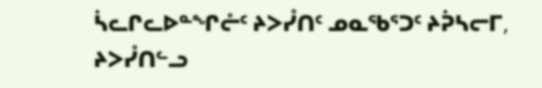ᓵᓚᒋᓚᐅᓐᖏᓔᑦ ᔨᐳᓮᑎᑦ ᓄᓇᖃᕐᑐᑦ ᔨᕉᓴᓕᒥ, ᔨᐳᓮᑎᓪᓗ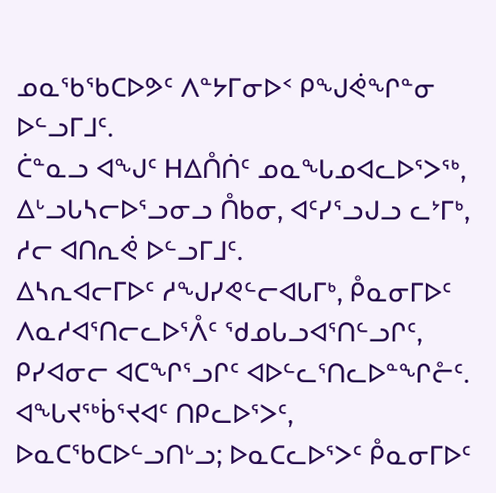ᓄᓇᖃᖃᑕᐅᕗᑦ ᐱᓐᔭᒥᓂᐅᑉ ᑭᖑᕚᖏᓐᓂ ᐅᓪᓗᒥᒧᑦ.
ᑖᓐᓇᓗ ᐊᖑᑦ ᕼᐃᑍᑏᑦ ᓄᓇᖓᓄᐊᓚᐅᕐᐳᖅ, ᐃᒡᓗᒐᓴᓕᐅᕐᓗᓂᓗ ᑍᑲᓂ, ᐊᑦᓯᕐᓗᒍᓗ ᓚᔾᒥᒃ, ᓱᓕ ᐊᑎᕆᕚ ᐅᓪᓗᒥᒧᑦ.
ᐃᓴᕆᐊᓕᒥᐅᑦ ᓱᖑᓯᕙᓪᓕᐊᒐᒥᒃ, ᑬᓇᓂᒥᐅᑦ ᐱᓇᓱᐊᕐᑎᓕᓚᐅᕐᐰᑦ ᖁᓄᒐᓗᐊᕐᑎᓪᓗᒋᑦ, ᑭᓯᐊᓂᓕ ᐊᑕᖏᕐᓗᒋᑦ ᐊᐅᓪᓚᕐᑎᓚᐅᓐᖏᓔᑦ.
ᐊᖓᔪᖅᑳᕐᔪᐊᑦ ᑎᑭᓚᐅᕐᐳᑦ, ᐅᓇᑕᖃᑕᐅᓪᓗᑎᒡᓗ; ᐅᓇᑕᓚᐅᕐᐳᑦ ᑬᓇᓂᒥᐅᑦ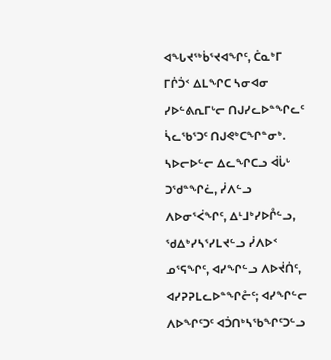ᐊᖓᔪᖅᑳᕐᔪᐊᖏᑦ, ᑖᓇᒃᒥ ᒥᒌᑑᑉ ᐃᒪᖏᑕ ᓴᓂᐊᓂ ᓯᐅᓪᕕᕆᒥᒡᓕ ᑎᒍᓯᓚᐅᓐᖏᓚᑦ ᓵᓚᖃᕐᑐᑦ ᑎᒍᕙᒃᑕᖏᓐᓂᒃ.
ᓴᐅᓕᐅᓪᓕ ᐃᓚᖏᑕᓗ ᐋᒑᒡ ᑐᖁᓐᖏᓛ, ᓰᐱᓪᓗ ᐱᐅᓂᕐᐹᖏᑦ, ᐃᒻᒧᒃᓯᐅᒊᓪᓗ, ᖁᐃᒃᓯᓴᕐᓯᒪᔪᓪᓗ ᓰᐱᐅᑉ ᓄᕐᕋᖏᑦ, ᐊᓯᖏᓪᓗ ᐱᐅᔫᑏᑦ, ᐊᓯᕈᕈᒪᓚᐅᓐᖏᓔᑦ; ᐊᓯᖏᓪᓕ ᐱᐅᖏᑦᑐᑦ ᐊᑑᑎᒃᓴᖃᖏᑦᑐᓪᓗ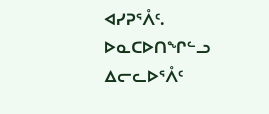ᐊᓯᕈᕐᐰᑦ.
ᐅᓇᑕᐅᑎᖏᓪᓗ ᐃᓕᓚᐅᕐᐰᑦ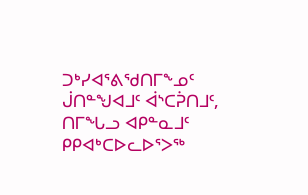ᑐᒃᓯᐊᕐᕕᖁᑎᒥᖕᓄᑦ ᒎᑎᓐᖑᐊᒧᑦ ᐋᔅᑕᕉᑎᒧᑦ, ᑎᒥᖓᓗ ᐊᑭᓐᓇᒧᑦ ᑭᑭᐊᒃᑕᐅᓚᐅᕐᐳᖅ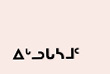ᐃᒡᓗᒐᓴᒧᑦ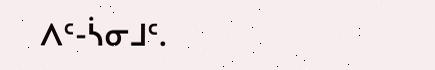ᐱᑦ-ᓵᓂᒧᑦ.